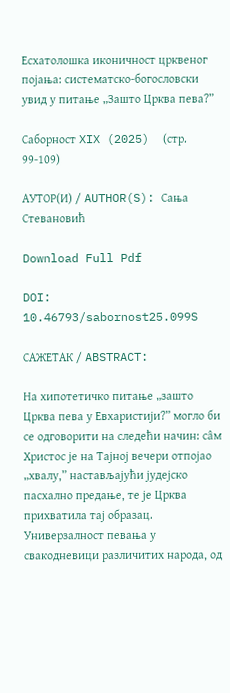Есхатолошка иконичност црквеног појања: систематско-богословски увид у питање „Зашто Црква пева?”

Саборност XIX (2025)  (стр. 99-109)

АУТОР(И) / AUTHOR(S): Сања Стевановић

Download Full Pdf

DOI: 10.46793/sabornost25.099S

САЖЕТАК / ABSTRACT:

На хипотетичко питање „зашто Црква пева у Евхаристији?” могло би се одговорити на следећи начин: сâм Христос је на Тајној вечери отпојао „хвалу,” настављајући јудејско пасхално предање, те је Црква прихватила тај образац. Универзалност певања у свакодневици различитих народа, од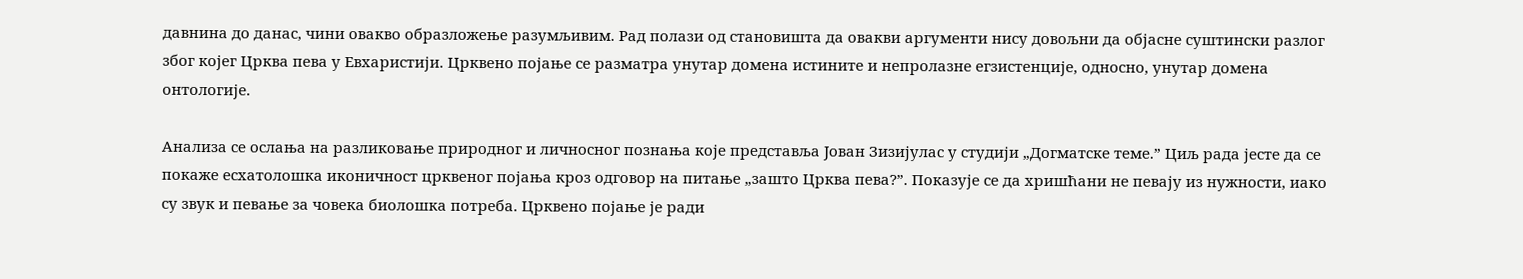давнина до данас, чини овакво образложење разумљивим. Рад полази од становишта да овакви аргументи нису довољни да објасне суштински разлог због којег Црква пева у Евхаристији. Црквено појање се разматра унутар домена истините и непролазне егзистенције, односно, унутар домена онтологије.

Анализа се ослања на разликовање природног и личносног познања које представља Јован Зизијулас у студији „Догматске теме.” Циљ рада јесте да се покаже есхатолошка иконичност црквеног појања кроз одговор на питање „зашто Црква пева?”. Показује се да хришћани не певају из нужности, иако су звук и певање за човека биолошка потреба. Црквено појање је ради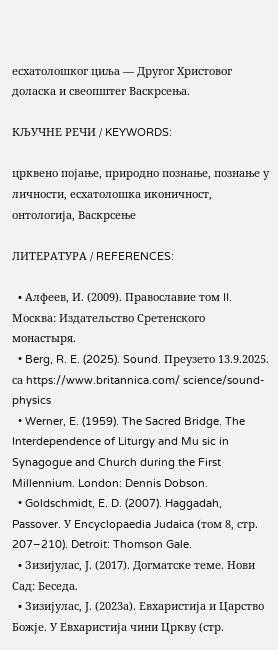есхатолошког циља — Другог Христовог доласка и свеопштег Васкрсења.

КЉУЧНЕ РЕЧИ / KEYWORDS:

црквено појање, природно познање, познање у личности, есхатолошка иконичност, онтологија, Васкрсење

ЛИТЕРАТУРА / REFERENCES:

  • Алфеев, И. (2009). Православие том II. Москва: Издательство Сретенского монастыря.
  • Berg, R. E. (2025). Sound. Преузето 13.9.2025. са https://www.britannica.com/ science/sound-physics
  • Werner, E. (1959). The Sacred Bridge. The Interdependence of Liturgy and Mu sic in Synagogue and Church during the First Millennium. London: Dennis Dobson.
  • Goldschmidt, E. D. (2007). Haggadah, Passover. У Encyclopaedia Judaica (том 8, стр. 207–210). Detroit: Thomson Gale.
  • Зизијулас, Ј. (2017). Догматске теме. Нови Сад: Беседа.
  • Зизијулас, Ј. (2023а). Евхаристија и Царство Божје. У Евхаристија чини Цркву (стр.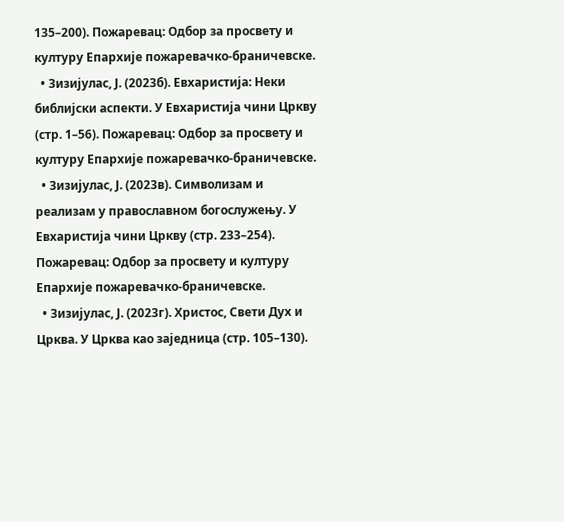135–200). Пожаревац: Одбор за просвету и културу Епархије пожаревачко-браничевске.
  • Зизијулас, Ј. (2023б). Евхаристија: Неки библијски аспекти. У Евхаристиjа чини Цркву (стр. 1–56). Пожаревац: Одбор за просвету и културу Епархије пожаревачко-браничевске.
  • Зизијулас, Ј. (2023в). Символизам и реализам у православном богослужењу. У Евхаристија чини Цркву (стр. 233–254). Пожаревац: Одбор за просвету и културу Епархије пожаревачко-браничевске.
  • Зизијулас, Ј. (2023г). Христос, Свети Дух и Црква. У Црква као заједница (стр. 105–130).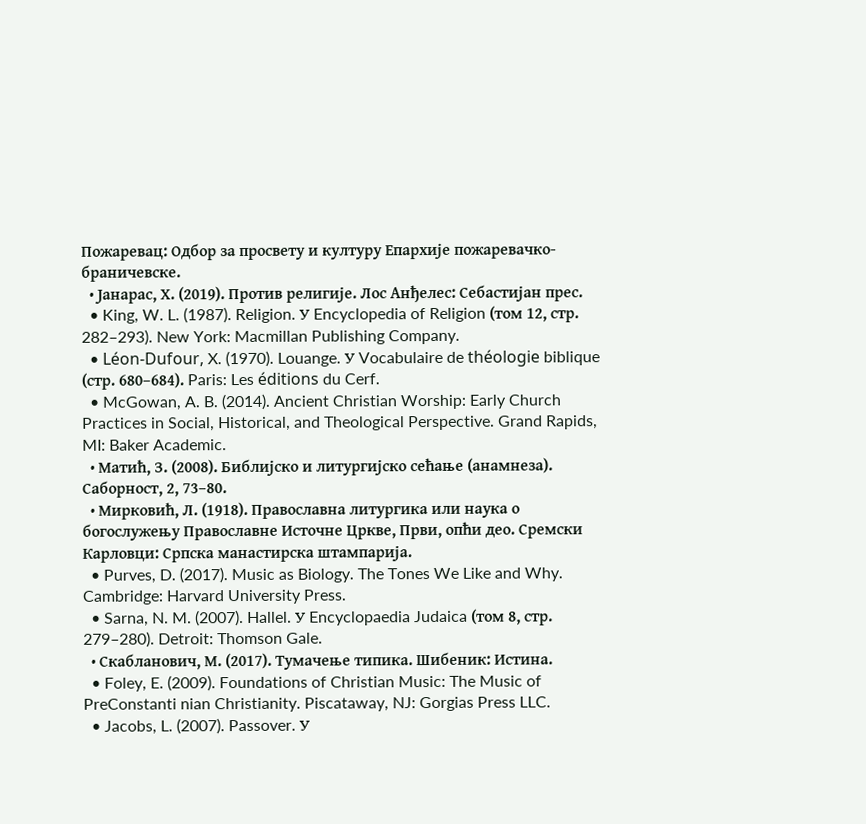Пожаревац: Одбор за просвету и културу Епархије пожаревачко-браничевске.
  • Јанарас, Х. (2019). Против религије. Лос Анђелес: Себастијан прес.
  • King, W. L. (1987). Religion. У Encyclopedia of Religion (том 12, стр. 282–293). New York: Macmillan Publishing Company.
  • Léon-Dufour, X. (1970). Louange. У Vocabulaire de théologie biblique (стр. 680–684). Paris: Les éditions du Cerf.
  • McGowan, A. B. (2014). Ancient Christian Worship: Early Church Practices in Social, Historical, and Theological Perspective. Grand Rapids, MI: Baker Academic.
  • Матић, З. (2008). Библијско и литургијско сећање (анамнеза). Саборност, 2, 73–80.
  • Мирковић, Л. (1918). Православна литургика или наука о богослужењу Православне Источне Цркве, Први, опћи део. Сремски Карловци: Српска манастирска штампарија.
  • Purves, D. (2017). Music as Biology. The Tones We Like and Why. Cambridge: Harvard University Press.
  • Sarna, N. M. (2007). Hallel. У Encyclopaedia Judaica (том 8, стр. 279–280). Detroit: Thomson Gale.
  • Скабланович, М. (2017). Тумачење типика. Шибеник: Истина.
  • Foley, E. (2009). Foundations of Christian Music: The Music of PreConstanti nian Christianity. Piscataway, NJ: Gorgias Press LLC.
  • Jacobs, L. (2007). Passover. У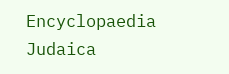Encyclopaedia Judaica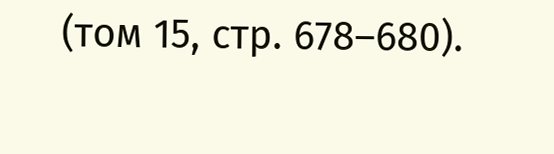(том 15, стр. 678–680).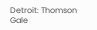Detroit: Thomson Gale